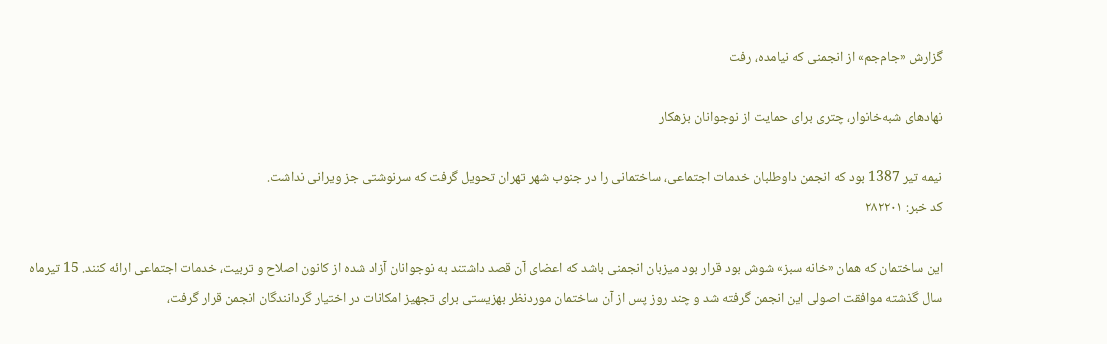گزارش «جام‌جم» از انجمنی که نیامده، رفت

نهادهای شبه‌خانوار، چتری برای حمایت از نوجوانان بزهکار

نیمه تیر 1387 بود که انجمن داوطلبان خدمات اجتماعی، ساختمانی را در جنوب شهر تهران تحویل گرفت که سرنوشتی جز ویرانی نداشت.
کد خبر: ۲۸۲۲۰۱

این ساختمان که همان «خانه سبز» شوش بود قرار بود میزبان انجمنی باشد که اعضای آن قصد داشتند به نوجوانان آزاد شده از کانون اصلاح و تربیت، خدمات اجتماعی ارائه کنند. 15 تیرماه سال گذشته موافقت اصولی این انجمن گرفته شد و چند روز پس از آن ساختمان موردنظر بهزیستی برای تجهیز امکانات در اختیار گردانندگان انجمن قرار گرفت،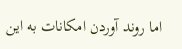اما روند آوردن امکانات به این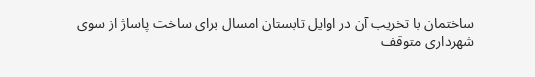ساختمان با تخریب آن در اوایل تابستان امسال برای ساخت پاساژ از سوی شهرداری متوقف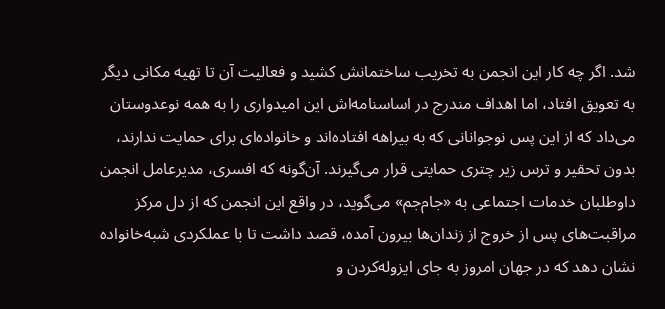شد. اگر چه کار این انجمن به تخریب ساختمانش کشید و فعالیت آن تا تهیه مکانی دیگر به تعویق افتاد، ‌اما اهداف مندرج در اساسنامه‌اش این امیدواری را به همه نوعدوستان می‌داد که از این پس نوجوانانی که به بیراهه افتاده‌اند و خانواده‌ای برای حمایت ندارند، بدون تحقیر و ترس زیر چتری حمایتی قرار می‌گیرند. آن‌گونه که افسری، مدیرعامل انجمن داوطلبان خدمات اجتماعی به «جام‌جم» می‌گوید، در واقع این انجمن که از دل مرکز مراقبت‌های پس از خروج از زندان‌ها بیرون آمده، قصد داشت تا با عملکردی شبه‌خانواده نشان دهد که در جهان امروز به جای ایزوله‌کردن و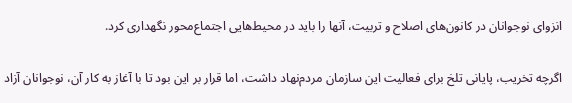انزوای نوجوانان در کانون‌های اصلاح و تربیت، آنها را باید در محیط‌هایی اجتماع‌محور نگهداری کرد.

اگرچه تخریب، پایانی تلخ برای فعالیت این سازمان مردم‌نهاد داشت، اما قرار بر این بود تا با آغاز به کار آن، نوجوانان آزاد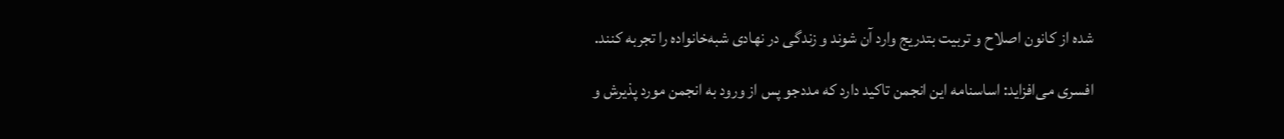شده از کانون اصلاح و تربیت بتدریج وارد آن شوند و زندگی در نهادی شبه‌خانواده را تجربه کنند.

افسری می‌افزاید: اساسنامه این انجمن تاکید دارد که مددجو پس از ورود به انجمن مورد پذیرش و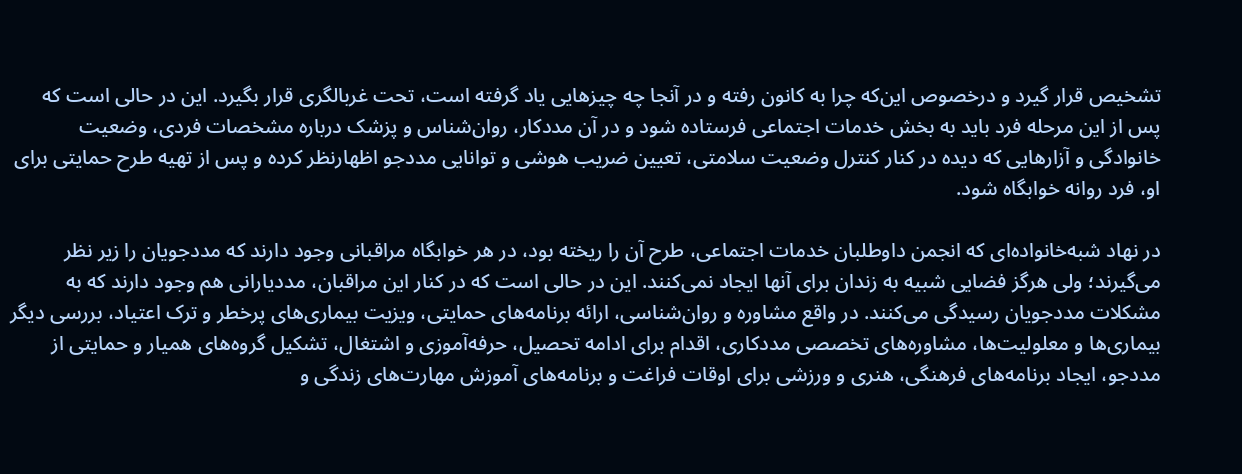تشخیص قرار گیرد و درخصوص این‌که چرا به کانون رفته و در آنجا چه چیزهایی یاد گرفته است، تحت غربالگری قرار بگیرد. این در حالی است که پس از این مرحله فرد باید به بخش خدمات اجتماعی فرستاده شود و در آن مددکار، روان‌شناس و پزشک درباره مشخصات فردی، وضعیت خانوادگی و آزارهایی که دیده در کنار کنترل وضعیت سلامتی، تعیین ضریب هوشی و توانایی مددجو اظهارنظر کرده و پس از تهیه طرح حمایتی برای او، فرد روانه خوابگاه شود.

در نهاد شبه‌خانواده‌ای که انجمن داوطلبان خدمات اجتماعی، طرح آن را ریخته بود، در هر خوابگاه مراقبانی وجود دارند که مددجویان را زیر نظر می‌گیرند؛ ولی هرگز فضایی شبیه به زندان برای آنها ایجاد نمی‌کنند. این در حالی است که در کنار این مراقبان، مددیارانی هم وجود دارند که به مشکلات مددجویان رسیدگی می‌کنند. در واقع مشاوره و روان‌شناسی، ارائه برنامه‌های حمایتی، ویزیت بیماری‌های پرخطر و ترک اعتیاد، بررسی دیگر بیماری‌ها و معلولیت‌ها، مشاوره‌های تخصصی مددکاری، اقدام برای ادامه تحصیل، حرفه‌آموزی و اشتغال، تشکیل گروه‌های همیار و حمایتی از مددجو، ‌ایجاد برنامه‌های فرهنگی، هنری و ورزشی برای اوقات فراغت و برنامه‌های آموزش مهارت‌های زندگی و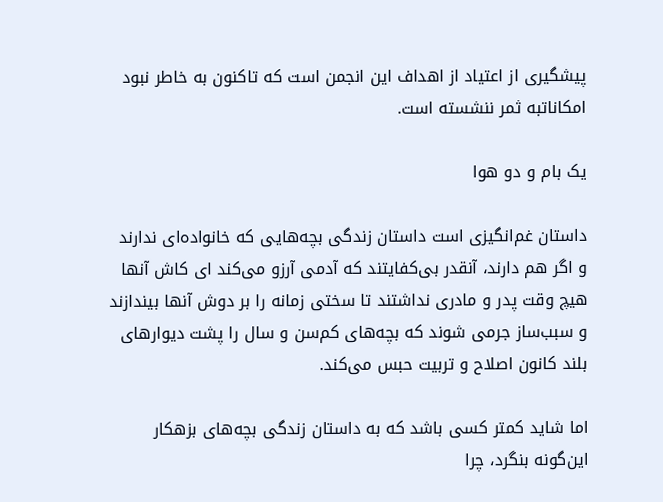پیشگیری از اعتیاد از اهداف این انجمن است که تاکنون به خاطر نبود امکاناتبه ثمر ننشسته است.

یک بام و دو هوا

داستان غم‌انگیزی است داستان زندگی بچه‌هایی که خانواده‌ای ندارند و اگر هم دارند، آنقدر بی‌کفایتند که آدمی آرزو می‌کند ای کاش آنها هیچ وقت پدر و مادری نداشتند تا سختی زمانه را بر دوش آنها بیندازند و سبب‌ساز جرمی شوند که بچه‌های کم‌سن و سال را پشت دیوارهای بلند کانون اصلاح و تربیت حبس می‌کند.

اما شاید کمتر کسی باشد که به داستان زندگی بچه‌های بزهکار این‌گونه بنگرد، چرا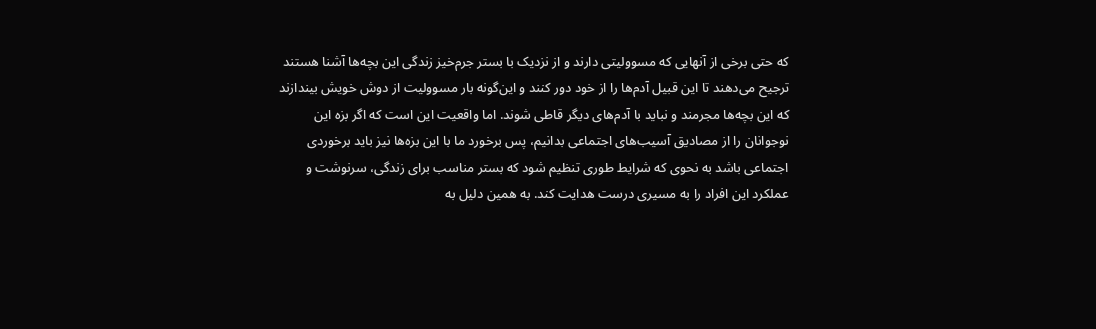که حتی برخی از آنهایی که مسوولیتی دارند و از نزدیک با بستر جرم‌خیز زندگی این بچه‌ها آشنا هستند ترجیح می‌دهند تا این قبیل آدم‌ها را از خود دور کنند و این‌گونه بار مسوولیت از دوش خویش بیندازند که این بچه‌ها مجرمند و نباید با آدم‌های دیگر قاطی شوند. اما واقعیت این است که اگر بزه این نوجوانان را از مصادیق آسیب‌های اجتماعی بدانیم، پس برخورد ما با این بزه‌ها نیز باید برخوردی اجتماعی باشد به نحوی که شرایط طوری تنظیم شود که بستر مناسب برای زندگی، سرنوشت و عملکرد این افراد را به مسیری درست هدایت کند. به همین دلیل به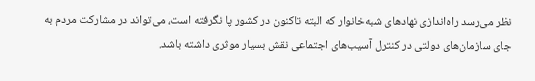نظر می‌رسد راه‌اندازی نهادهای شبه‌خانوار که البته تاکنون در کشور پا نگرفته است، می‌تواند در مشارکت مردم به جای سازمان‌های دولتی در کنترل آسیب‌های اجتماعی نقش بسیار موثری داشته باشد.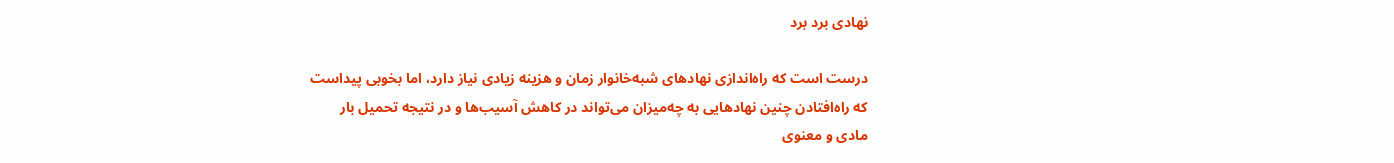نهادی برد برد

درست است که راه‌اندازی نهادهای شبه‌خانوار زمان و هزینه زیادی نیاز دارد، اما بخوبی پیداست که راه‌افتادن چنین نهادهایی به چه‌میزان می‌تواند در کاهش آسیب‌‌ها و در نتیجه تحمیل بار مادی و معنوی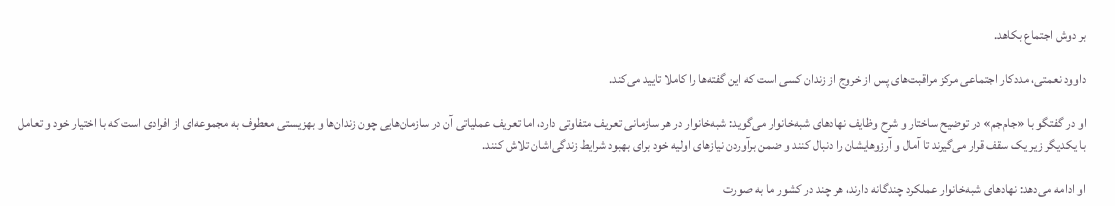بر دوش اجتماع بکاهد.

داوود نعمتی، مددکار اجتماعی مرکز مراقبت‌های پس از خروج از زندان کسی است که این گفته‌ها را کاملا تایید می‌کند.

او در گفتگو با «جام‌جم» در توضیح ساختار و شرح وظایف نهادهای شبه‌خانوار می‌گوید: شبه‌خانوار در هر سازمانی تعریف متفاوتی دارد، اما تعریف عملیاتی آن در سازمان‌هایی چون زندان‌ها و بهزیستی معطوف به مجموعه‌ای از افرادی است که با اختیار خود و تعامل با یکدیگر زیر یک سقف قرار می‌گیرند تا آمال و آرزوهایشان را دنبال کنند و ضمن برآوردن نیازهای اولیه خود برای بهبود شرایط زندگی‌‌اشان تلاش کنند.

او ادامه می‌دهد: نهادهای شبه‌خانوار عملکرد چندگانه دارند، هر چند در کشور ما به صورت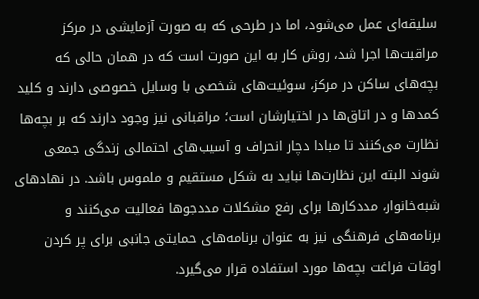سلیقه‌ای عمل می‌شود، اما در طرحی که به صورت آزمایشی در مرکز مراقبت‌ها اجرا شد، روش کار به این صورت است که در همان حالی که بچه‌‌های ساکن در مرکز، سوئیت‌های شخصی با وسایل خصوصی دارند و کلید کمدها و در اتاق‌ها در اختیارشان است؛ مراقبانی نیز وجود دارند که بر بچه‌ها نظارت می‌کنند تا مبادا دچار انحراف و آسیب‌های احتمالی زندگی جمعی شوند البته این نظارت‌ها نباید به شکل مستقیم و ملموس باشد. در نهادهای شبه‌خانوار، مددکارها برای رفع مشکلات مددجوها فعالیت می‌کنند و برنامه‌های فرهنگی نیز به عنوان برنامه‌های حمایتی جانبی برای پر کردن اوقات فراغت بچه‌ها مورد استفاده قرار می‌گیرد.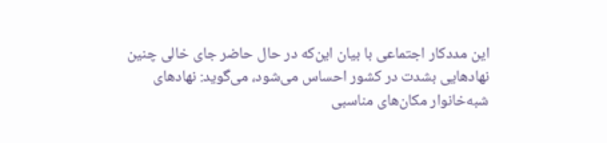این مددکار اجتماعی با بیان این‌که در حال حاضر جای خالی چنین نهادهایی بشدت در کشور احساس می‌شود، می‌گوید: نهادهای شبه‌خانوار مکان‌های مناسبی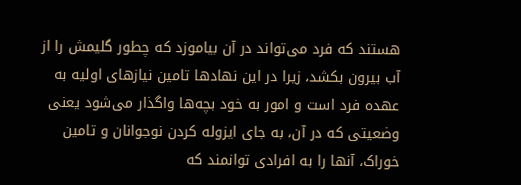هستند که فرد می‌تواند در آن بیاموزد که چطور گلیمش را از آب بیرون بکشد، زیرا در این نهادها تامین نیازهای اولیه به عهده فرد است و امور به خود بچه‌ها واگذار می‌شود یعنی وضعیتی که در آن، به جای ایزوله کردن نوجوانان و تامین خوراک، آنها را به افرادی توانمند که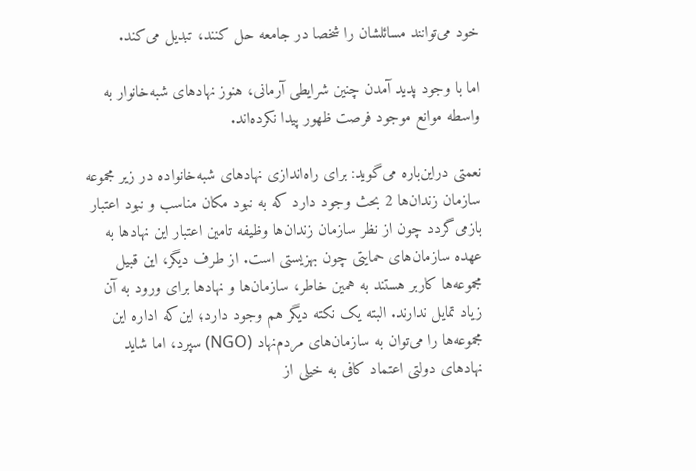خود می‌‌توانند مسائلشان را شخصا در جامعه حل کنند، تبدیل می‌کند.

اما با وجود پدید آمدن چنین شرایطی آرمانی، هنوز نهادهای شبه‌خانوار به واسطه موانع موجود فرصت ظهور پیدا نکرده‌اند.

نعمتی در‌این‌باره می‌گوید: برای راه‌اندازی نهادهای شبه‌خانواده در زیر مجموعه سازمان زندان‌ها 2 بحث وجود دارد که به نبود مکان مناسب و نبود اعتبار بازمی‌گردد چون از نظر سازمان زندان‌ها وظیفه تامین اعتبار این نهادها به عهده سازمان‌های حمایتی چون بهزیستی است. از طرف دیگر، این قبیل مجموعه‌ها کاربر هستند به همین خاطر، سازمان‌ها و نهادها برای ورود به آن زیاد تمایل ندارند. البته یک نکته دیگر هم وجود دارد؛ این‌که اداره این مجموعه‌ها را می‌توان به سازمان‌های مردم‌نهاد‌ (NGO) سپرد، اما شاید نهادهای دولتی اعتماد کافی به خیلی از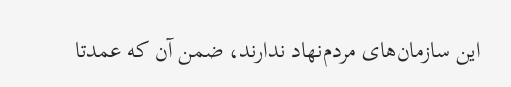این سازمان‌های مردم‌نهاد ندارند، ضمن آن که عمدتا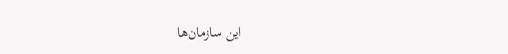این سازمان‌ها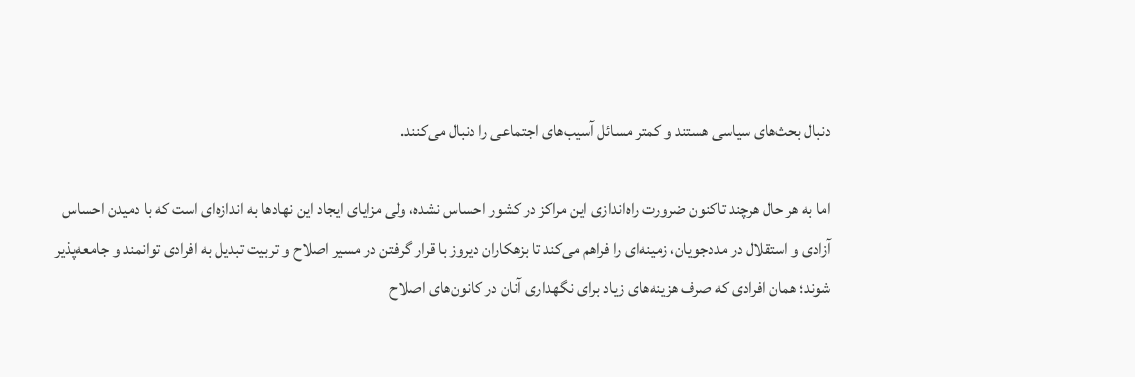دنبال بحث‌های سیاسی هستند و کمتر مسائل آسیب‌‌های اجتماعی را دنبال می‌کنند.

اما به هر حال هرچند تاکنون ضرورت راه‌اندازی این مراکز در کشور احساس نشده، ولی مزایای ایجاد این نهادها به اندازه‌ای است که با دمیدن احساس آزادی و استقلال در مددجویان، زمینه‌ای را فراهم می‌کند تا بزهکاران دیروز با قرار گرفتن در مسیر اصلاح و تربیت تبدیل به افرادی توانمند و جامعه‌پذیر شوند؛ همان افرادی که صرف هزینه‌های زیاد برای نگهداری آنان در کانون‌های اصلاح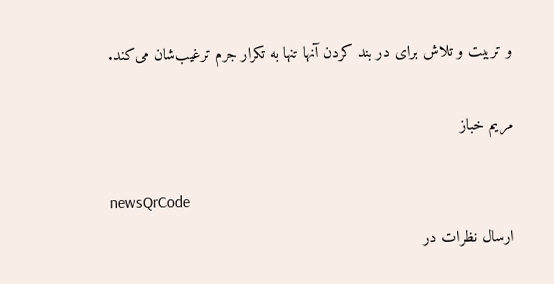و تربیت و تلاش برای در بند کردن آنها تنها به تکرار جرم ترغیب‌شان می‌کند.

مریم خباز

newsQrCode
ارسال نظرات در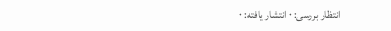انتظار بررسی: ۰ انتشار یافته: ۰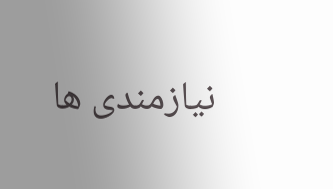نیازمندی ها